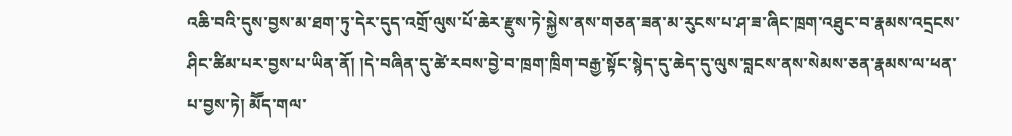འཆི་བའི་དུས་བྱས་མ་ཐག་ཏུ་དེར་དུད་འགྲོ་ལུས་པོ་ཆེར་རྫུས་ཏེ་སྐྱེས་ནས་གཅན་ཟན་མ་རུངས་པ་ཤ་ཟ་ཞིང་ཁྲག་འཐུང་བ་རྣམས་འདྲངས་ཤིང་ཚིམ་པར་བྱས་པ་ཡིན་ནོ། །དེ་བཞིན་དུ་ཚེ་རབས་བྱེ་བ་ཁྲག་ཁྲིག་བརྒྱ་སྟོང་སྙེད་དུ་ཆེད་དུ་ལུས་བླངས་ནས་སེམས་ཅན་རྣམས་ལ་ཕན་པ་བྱས་ཏེ། མཽད་གལ་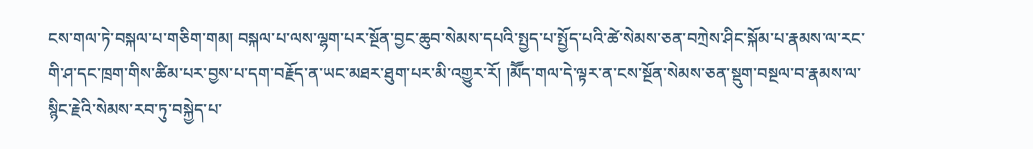ངས་གལ་ཏེ་བསྐལ་པ་གཅིག་གམ། བསྐལ་པ་ལས་ལྷག་པར་སྔོན་བྱང་ཆུབ་སེམས་དཔའི་སྤྱད་པ་སྤྱོད་པའི་ཚེ་སེམས་ཅན་བཀྲེས་ཤིང་སྐོམ་པ་རྣམས་ལ་རང་གི་ཤ་དང་ཁྲག་གིས་ཚིམ་པར་བྱས་པ་དག་བརྗོད་ན་ཡང་མཐར་ཐུག་པར་མི་འགྱུར་རོ། །མཽད་གལ་དེ་ལྟར་ན་ངས་སྔོན་སེམས་ཅན་སྡུག་བསྔལ་བ་རྣམས་ལ་སྙིང་རྗེའི་སེམས་རབ་ཏུ་བསྐྱེད་པ་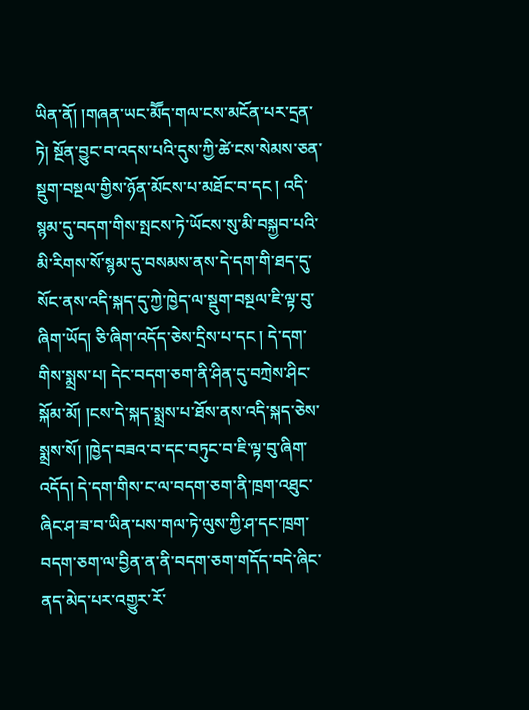ཡིན་ནོ། །གཞན་ཡང་མཽད་གལ་ངས་མངོན་པར་དྲན་ཏེ། སྔོན་བྱུང་བ་འདས་པའི་དུས་ཀྱི་ཚེ་ངས་སེམས་ཅན་སྡུག་བསྔལ་གྱིས་ཉོན་མོངས་པ་མཐོང་བ་དང ། འདི་སྙམ་དུ་བདག་གིས་སྤངས་ཏེ་ཡོངས་སུ་མི་བསྐྱབ་པའི་མི་རིགས་སོ་སྙམ་དུ་བསམས་ནས་དེ་དག་གི་ཐད་དུ་སོང་ནས་འདི་སྐད་དུ་ཀྱེ་ཁྱེད་ལ་སྡུག་བསྔལ་ཇི་ལྟ་བུ་ཞིག་ཡོད། ཅི་ཞིག་འདོད་ཅེས་དྲིས་པ་དང ། དེ་དག་གིས་སྨྲས་པ། དེང་བདག་ཅག་ནི་ཤིན་དུ་བཀྲེས་ཤིང་སྐོམ་མོ། །ངས་དེ་སྐད་སྨྲས་པ་ཐོས་ནས་འདི་སྐད་ཅེས་སྨྲས་སོ། །ཁྱེད་བཟའ་བ་དང་བཏུང་བ་ཇི་ལྟ་བུ་ཞིག་འདོད། དེ་དག་གིས་ང་ལ་བདག་ཅག་ནི་ཁྲག་འཐུང་ཞིང་ཤ་ཟ་བ་ཡིན་པས་གལ་ཏེ་ལུས་ཀྱི་ཤ་དང་ཁྲག་བདག་ཅག་ལ་བྱིན་ན་ནི་བདག་ཅག་གདོད་བདེ་ཞིང་ནད་མེད་པར་འགྱུར་རོ་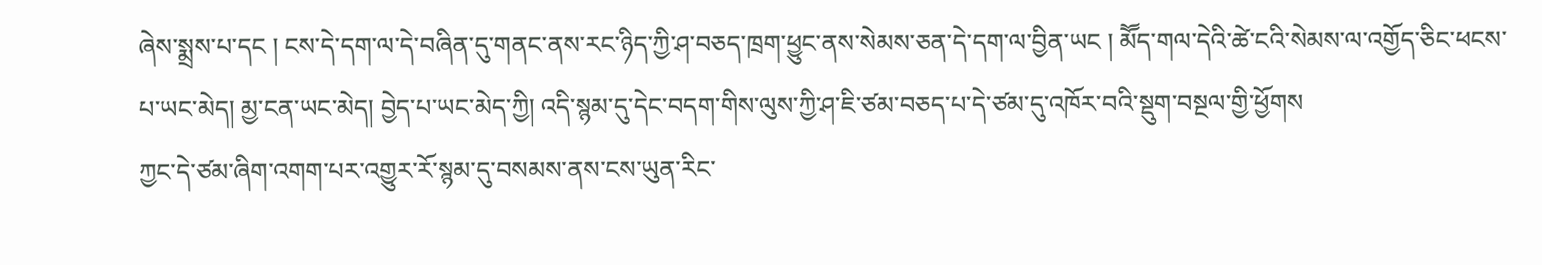ཞེས་སྨྲས་པ་དང ། ངས་དེ་དག་ལ་དེ་བཞིན་དུ་གནང་ནས་རང་ཉིད་ཀྱི་ཤ་བཅད་ཁྲག་ཕྱུང་ནས་སེམས་ཅན་དེ་དག་ལ་བྱིན་ཡང ། མཽད་གལ་དེའི་ཚེ་ངའི་སེམས་ལ་འགྱོད་ཅིང་ཕངས་པ་ཡང་མེད། མྱ་ངན་ཡང་མེད། བྱེད་པ་ཡང་མེད་ཀྱི། འདི་སྙམ་དུ་དེང་བདག་གིས་ལུས་ཀྱི་ཤ་ཇི་ཙམ་བཅད་པ་དེ་ཙམ་དུ་འཁོར་བའི་སྡུག་བསྔལ་གྱི་ཕྱོགས
ཀྱང་དེ་ཙམ་ཞིག་འགག་པར་འགྱུར་རོ་སྙམ་དུ་བསམས་ནས་ངས་ཡུན་རིང་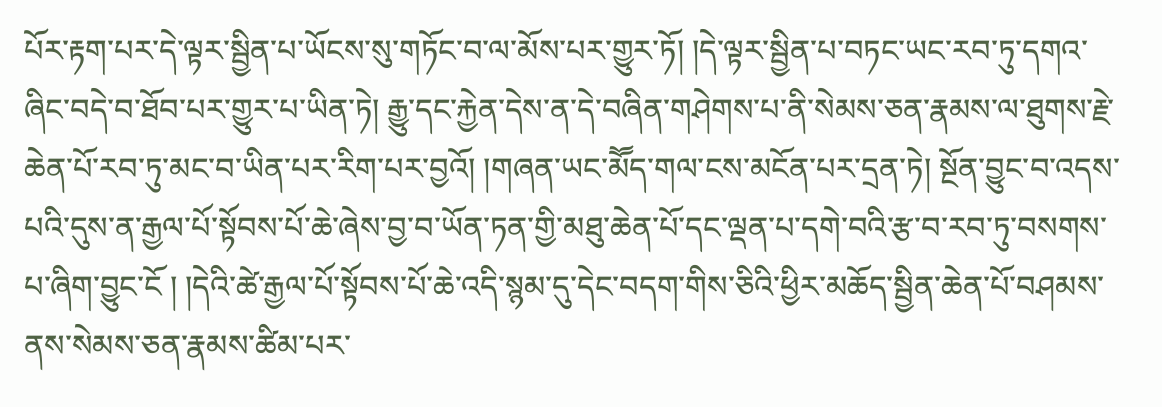པོར་རྟག་པར་དེ་ལྟར་སྦྱིན་པ་ཡོངས་སུ་གཏོང་བ་ལ་མོས་པར་གྱུར་ཏོ། །དེ་ལྟར་སྦྱིན་པ་བཏང་ཡང་རབ་ཏུ་དགའ་ཞིང་བདེ་བ་ཐོབ་པར་གྱུར་པ་ཡིན་ཏེ། རྒྱུ་དང་རྐྱེན་དེས་ན་དེ་བཞིན་གཤེགས་པ་ནི་སེམས་ཅན་རྣམས་ལ་ཐུགས་རྗེ་ཆེན་པོ་རབ་ཏུ་མང་བ་ཡིན་པར་རིག་པར་བྱའོ། །གཞན་ཡང་མཽད་གལ་ངས་མངོན་པར་དྲན་ཏེ། སྔོན་བྱུང་བ་འདས་པའི་དུས་ན་རྒྱལ་པོ་སྟོབས་པོ་ཆེ་ཞེས་བྱ་བ་ཡོན་ཏན་གྱི་མཐུ་ཆེན་པོ་དང་ལྡན་པ་དགེ་བའི་རྩ་བ་རབ་ཏུ་བསགས་པ་ཞིག་བྱུང་ངོ ། །དེའི་ཚེ་རྒྱལ་པོ་སྟོབས་པོ་ཆེ་འདི་སྙམ་དུ་དེང་བདག་གིས་ཅིའི་ཕྱིར་མཆོད་སྦྱིན་ཆེན་པོ་བཤམས་ནས་སེམས་ཅན་རྣམས་ཚིམ་པར་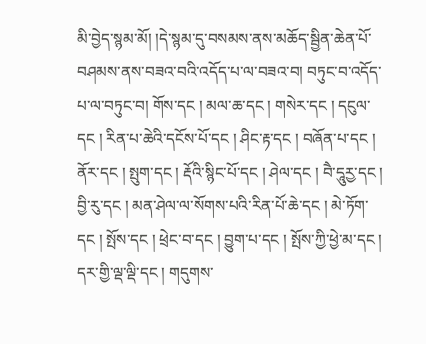མི་བྱེད་སྙམ་མོ། །དེ་སྙམ་དུ་བསམས་ནས་མཆོད་སྦྱིན་ཆེན་པོ་བཤམས་ནས་བཟའ་བའི་འདོད་པ་ལ་བཟའ་བ། བཏུང་བ་འདོད་པ་ལ་བཏུང་བ། གོས་དང ། མལ་ཆ་དང ། གསེར་དང ། དངུལ་དང ། རིན་པ་ཆེའི་དངོས་པོ་དང ། ཤིང་རྟ་དང ། བཞོན་པ་དང ། ནོར་དང ། སྤུག་དང ། རྡོའི་སྙིང་པོ་དང ། ཤེལ་དང ། བཻ་དཱུརྱ་དང ། བྱི་རུ་དང ། མན་ཤེལ་ལ་སོགས་པའི་རིན་པོ་ཆེ་དང ། མེ་ཏོག་དང ། སྤོས་དང ། ཕྲེང་བ་དང ། བྱུག་པ་དང ། སྤོས་ཀྱི་ཕྱེ་མ་དང ། དར་གྱི་ལྡ་ལྡི་དང ། གདུགས་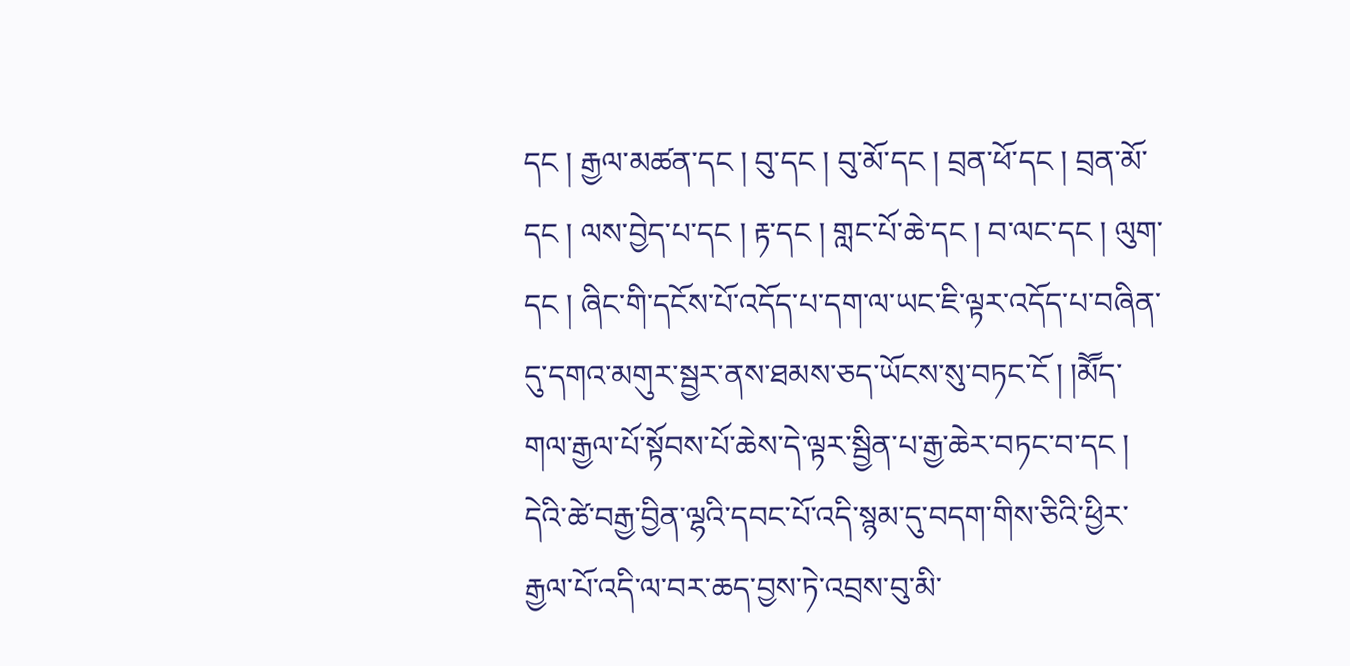དང ། རྒྱལ་མཚན་དང ། བུ་དང ། བུ་མོ་དང ། བྲན་ཕོ་དང ། བྲན་མོ་དང ། ལས་བྱེད་པ་དང ། རྟ་དང ། གླང་པོ་ཆེ་དང ། བ་ལང་དང ། ལུག་དང ། ཞིང་གི་དངོས་པོ་འདོད་པ་དག་ལ་ཡང་ཇི་ལྟར་འདོད་པ་བཞིན་དུ་དགའ་མགུར་སྦྱར་ནས་ཐམས་ཅད་ཡོངས་སུ་བཏང་ངོ ། །མཽད་གལ་རྒྱལ་པོ་སྟོབས་པོ་ཆེས་དེ་ལྟར་སྦྱིན་པ་རྒྱ་ཆེར་བཏང་བ་དང ། དེའི་ཚེ་བརྒྱ་བྱིན་ལྷའི་དབང་པོ་འདི་སྙམ་དུ་བདག་གིས་ཅིའི་ཕྱིར་རྒྱལ་པོ་འདི་ལ་བར་ཆད་བྱས་ཏེ་འབྲས་བུ་མི་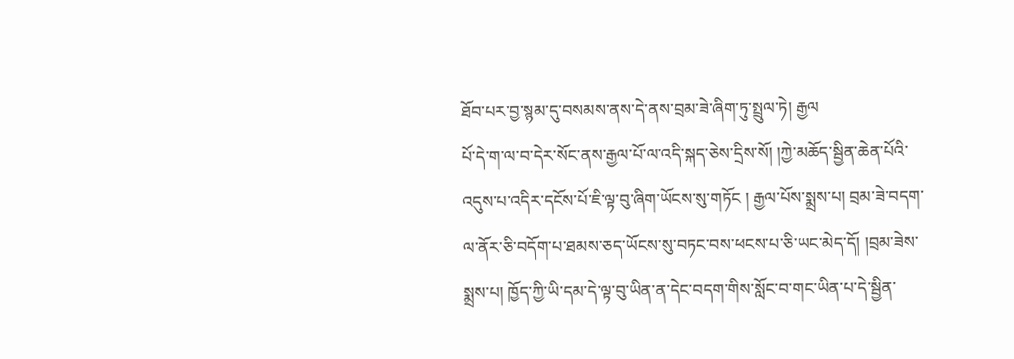ཐོབ་པར་བྱ་སྙམ་དུ་བསམས་ནས་དེ་ནས་བྲམ་ཟེ་ཞིག་ཏུ་སྤྲུལ་ཏེ། རྒྱལ
པོ་དེ་ག་ལ་བ་དེར་སོང་ནས་རྒྱལ་པོ་ལ་འདི་སྐད་ཅེས་དྲིས་སོ། །ཀྱེ་མཆོད་སྦྱིན་ཆེན་པོའི་འདུས་པ་འདིར་དངོས་པོ་ཇི་ལྟ་བུ་ཞིག་ཡོངས་སུ་གཏོང ། རྒྱལ་པོས་སྨྲས་པ། བྲམ་ཟེ་བདག་ལ་ནོར་ཅི་བདོག་པ་ཐམས་ཅད་ཡོངས་སུ་བཏང་བས་ཕངས་པ་ཅི་ཡང་མེད་དོ། །བྲམ་ཟེས་སྨྲས་པ། ཁྱོད་ཀྱི་ཡི་དམ་དེ་ལྟ་བུ་ཡིན་ན་དེང་བདག་གིས་སློང་བ་གང་ཡིན་པ་དེ་སྦྱིན་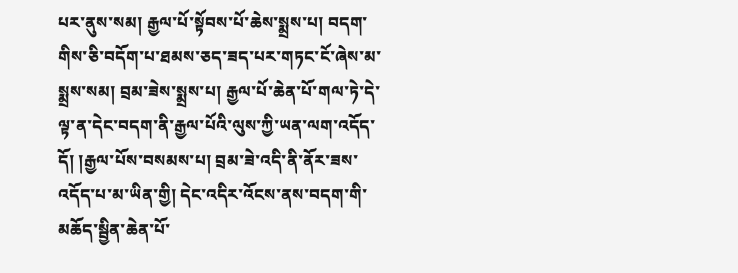པར་ནུས་སམ། རྒྱལ་པོ་སྟོབས་པོ་ཆེས་སྨྲས་པ། བདག་གིས་ཅི་བདོག་པ་ཐམས་ཅད་ཟད་པར་གཏང་ངོ་ཞེས་མ་སྨྲས་སམ། བྲམ་ཟེས་སྨྲས་པ། རྒྱལ་པོ་ཆེན་པོ་གལ་ཏེ་དེ་ལྟ་ན་དེང་བདག་ནི་རྒྱལ་པོའི་ལུས་ཀྱི་ཡན་ལག་འདོད་དོ། །རྒྱལ་པོས་བསམས་པ། བྲམ་ཟེ་འདི་ནི་ནོར་ཟས་འདོད་པ་མ་ཡིན་གྱི། དེང་འདིར་འོངས་ནས་བདག་གི་མཆོད་སྦྱིན་ཆེན་པོ་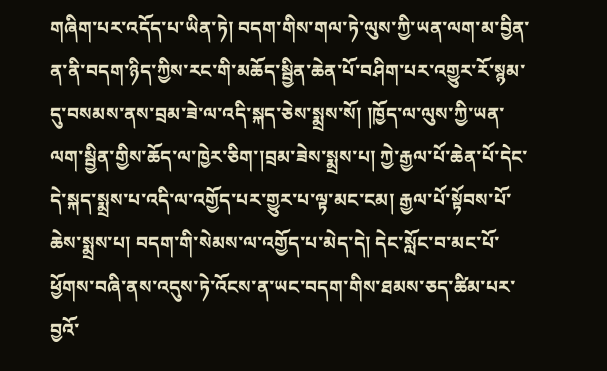གཞིག་པར་འདོད་པ་ཡིན་ཏེ། བདག་གིས་གལ་ཏེ་ལུས་ཀྱི་ཡན་ལག་མ་བྱིན་ན་ནི་བདག་ཉིད་ཀྱིས་རང་གི་མཆོད་སྦྱིན་ཆེན་པོ་བཤིག་པར་འགྱུར་རོ་སྙམ་དུ་བསམས་ནས་བྲམ་ཟེ་ལ་འདི་སྐད་ཅེས་སྨྲས་སོ། །ཁྱོད་ལ་ལུས་ཀྱི་ཡན་ལག་སྦྱིན་གྱིས་ཆོད་ལ་ཁྱེར་ཅིག་།བྲམ་ཟེས་སྨྲས་པ། ཀྱེ་རྒྱལ་པོ་ཆེན་པོ་དེང་དེ་སྐད་སྨྲས་པ་འདི་ལ་འགྱོད་པར་གྱུར་པ་ལྟ་མང་ངམ། རྒྱལ་པོ་སྟོབས་པོ་ཆེས་སྨྲས་པ། བདག་གི་སེམས་ལ་འགྱོད་པ་མེད་དེ། དེང་སློང་བ་མང་པོ་ཕྱོགས་བཞི་ནས་འདུས་ཏེ་འོངས་ན་ཡང་བདག་གིས་ཐམས་ཅད་ཚིམ་པར་བྱའོ་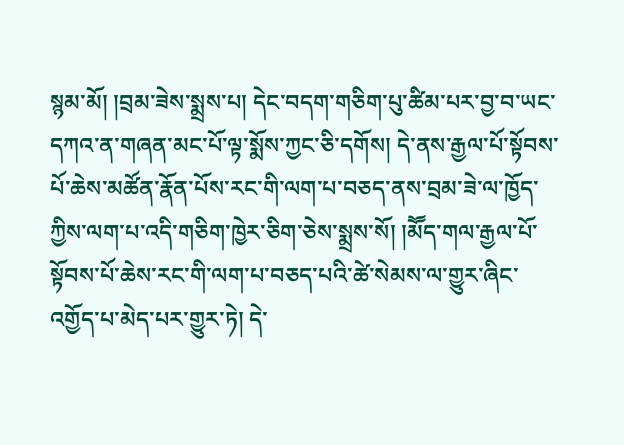སྙམ་མོ། །བྲམ་ཟེས་སྨྲས་པ། དེང་བདག་གཅིག་པུ་ཚིམ་པར་བྱ་བ་ཡང་དཀའ་ན་གཞན་མང་པོ་ལྟ་སྨོས་ཀྱང་ཅི་དགོས། དེ་ནས་རྒྱལ་པོ་སྟོབས་པོ་ཆེས་མཚོན་རྣོན་པོས་རང་གི་ལག་པ་བཅད་ནས་བྲམ་ཟེ་ལ་ཁྱོད་ཀྱིས་ལག་པ་འདི་གཅིག་ཁྱེར་ཅིག་ཅེས་སྨྲས་སོ། །མཽད་གལ་རྒྱལ་པོ་སྟོབས་པོ་ཆེས་རང་གི་ལག་པ་བཅད་པའི་ཚེ་སེམས་ལ་གྱུར་ཞིང་འགྱོད་པ་མེད་པར་གྱུར་ཏེ། དེ་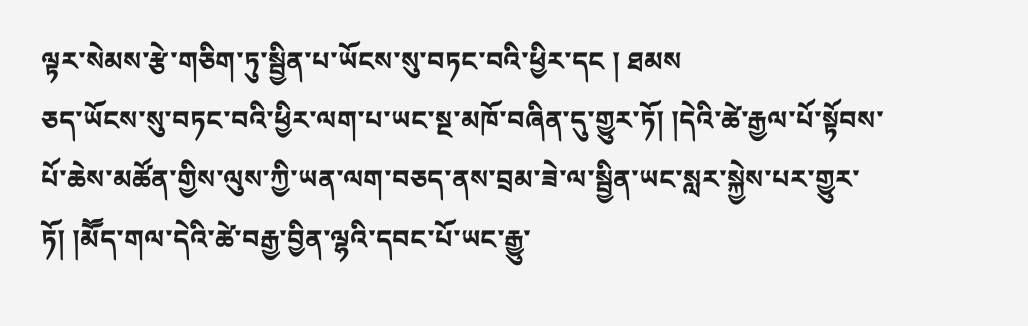ལྟར་སེམས་རྩེ་གཅིག་ཏུ་སྦྱིན་པ་ཡོངས་སུ་བཏང་བའི་ཕྱིར་དང ། ཐམས
ཅད་ཡོངས་སུ་བཏང་བའི་ཕྱིར་ལག་པ་ཡང་སྔ་མཁོ་བཞིན་དུ་གྱུར་ཏོ། །དེའི་ཚེ་རྒྱལ་པོ་སྟོབས་པོ་ཆེས་མཚོན་གྱིས་ལུས་ཀྱི་ཡན་ལག་བཅད་ནས་བྲམ་ཟེ་ལ་སྦྱིན་ཡང་སླར་སྐྱེས་པར་གྱུར་ཏོ། །མཽད་གལ་དེའི་ཚེ་བརྒྱ་བྱིན་ལྷའི་དབང་པོ་ཡང་རྒྱུ་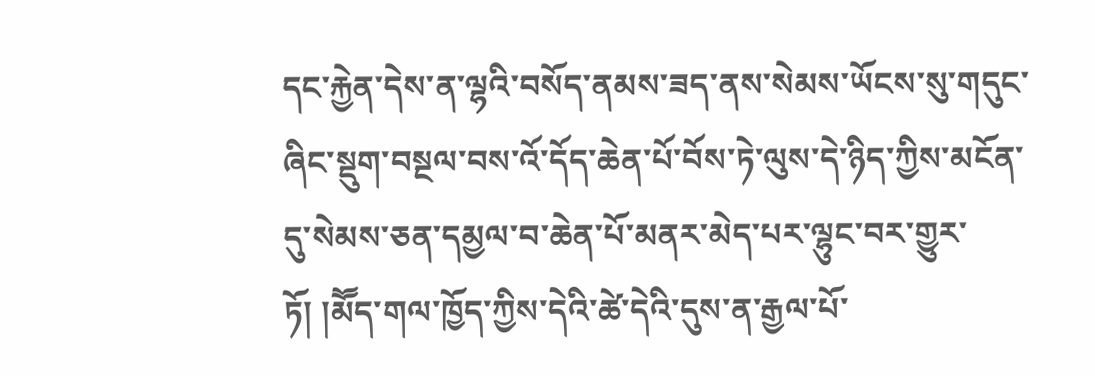དང་རྐྱེན་དེས་ན་ལྷའི་བསོད་ནམས་ཟད་ནས་སེམས་ཡོངས་སུ་གདུང་ཞིང་སྡུག་བསྔལ་བས་འོ་དོད་ཆེན་པོ་བོས་ཏེ་ལུས་དེ་ཉིད་ཀྱིས་མངོན་དུ་སེམས་ཅན་དམྱལ་བ་ཆེན་པོ་མནར་མེད་པར་ལྷུང་བར་གྱུར་ཏོ། །མཽད་གལ་ཁྱོད་ཀྱིས་དེའི་ཚེ་དེའི་དུས་ན་རྒྱལ་པོ་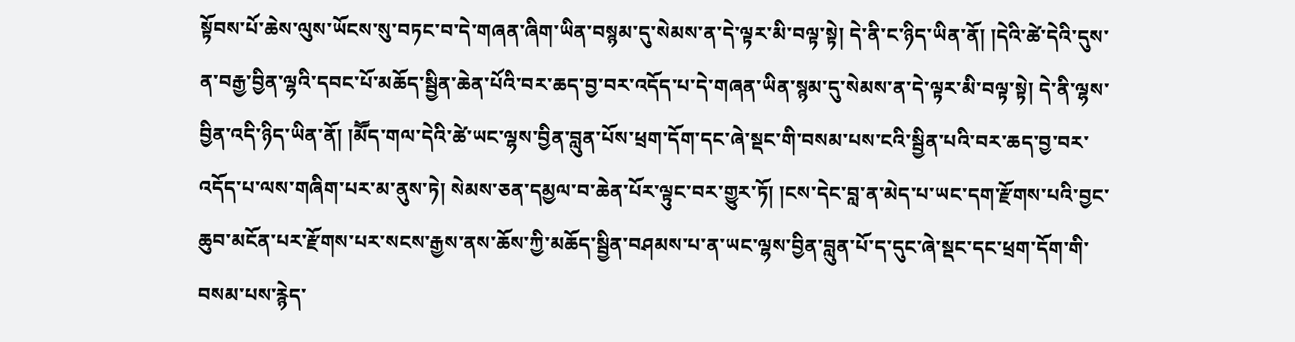སྟོབས་པོ་ཆེས་ལུས་ཡོངས་སུ་བཏང་བ་དེ་གཞན་ཞིག་ཡིན་བསྙམ་དུ་སེམས་ན་དེ་ལྟར་མི་བལྟ་སྟེ། དེ་ནི་ང་ཉིད་ཡིན་ནོ། །དེའི་ཚེ་དེའི་དུས་ན་བརྒྱ་བྱིན་ལྷའི་དབང་པོ་མཆོད་སྦྱིན་ཆེན་པོའི་བར་ཆད་བྱ་བར་འདོད་པ་དེ་གཞན་ཡིན་སྙམ་དུ་སེམས་ན་དེ་ལྟར་མི་བལྟ་སྟེ། དེ་ནི་ལྷས་བྱིན་འདི་ཉིད་ཡིན་ནོ། །མཽད་གལ་དེའི་ཚེ་ཡང་ལྷས་བྱིན་བླུན་པོས་ཕྲག་དོག་དང་ཞེ་སྡང་གི་བསམ་པས་ངའི་སྦྱིན་པའི་བར་ཆད་བྱ་བར་འདོད་པ་ལས་གཞིག་པར་མ་ནུས་ཏེ། སེམས་ཅན་དམྱལ་བ་ཆེན་པོར་ལྟུང་བར་གྱུར་ཏོ། །ངས་དེང་བླ་ན་མེད་པ་ཡང་དག་རྫོགས་པའི་བྱང་ཆུབ་མངོན་པར་རྫོགས་པར་སངས་རྒྱས་ནས་ཆོས་ཀྱི་མཆོད་སྦྱིན་བཤམས་པ་ན་ཡང་ལྷས་བྱིན་བླུན་པོ་ད་དུང་ཞེ་སྡང་དང་ཕྲག་དོག་གི་བསམ་པས་རྙེད་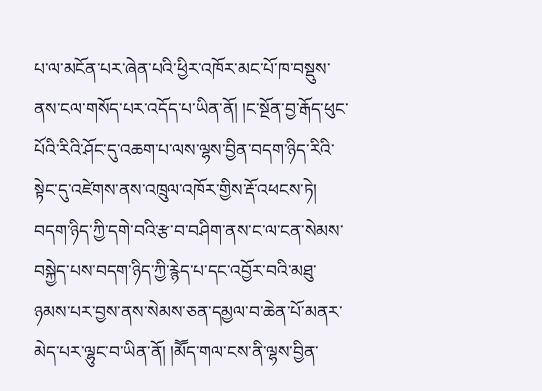པ་ལ་མངོན་པར་ཞེན་པའི་ཕྱིར་འཁོར་མང་པོ་ཁ་བསྡུས་ནས་ངལ་གསོད་པར་འདོད་པ་ཡིན་ནོ། །ང་སྔོན་བྱ་རྒོད་ཕུང་པོའི་རིའི་ཤོང་དུ་འཆག་པ་ལས་ལྷས་བྱིན་བདག་ཉིད་རིའི་སྟེང་དུ་འཛེགས་ནས་འཁྲུལ་འཁོར་གྱིས་རྡོ་འཕངས་ཏེ། བདག་ཉིད་ཀྱི་དགེ་བའི་རྩ་བ་བཤིག་ནས་ང་ལ་ངན་སེམས་བསྐྱེད་པས་བདག་ཉིད་ཀྱི་རྙེད་པ་དང་འབྱོར་བའི་མཐུ་ཉམས་པར་བྱས་ནས་སེམས་ཅན་དམྱལ་བ་ཆེན་པོ་མནར་མེད་པར་ལྷུང་བ་ཡིན་ནོ། །མཽད་གལ་ངས་ནི་ལྷས་བྱིན་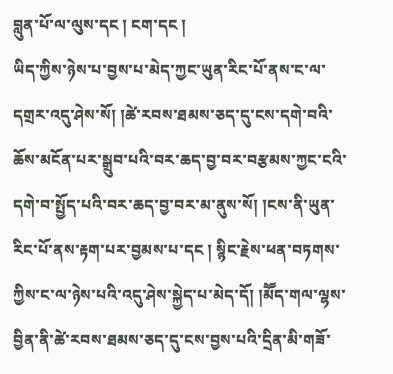བླུན་པོ་ལ་ལུས་དང ། ངག་དང །
ཡིད་ཀྱིས་ཉེས་པ་བྱས་པ་མེད་ཀྱང་ཡུན་རིང་པོ་ནས་ང་ལ་དགྲར་འདུ་ཤེས་སོ། །ཚེ་རབས་ཐམས་ཅད་དུ་ངས་དགེ་བའི་ཆོས་མངོན་པར་སྒྲུབ་པའི་བར་ཆད་བྱ་བར་བརྩམས་ཀྱང་ངའི་དགེ་བ་སྤྱོད་པའི་བར་ཆད་བྱ་བར་མ་ནུས་སོ། །ངས་ནི་ཡུན་རིང་པོ་ནས་རྟག་པར་བྱམས་པ་དང ། སྙིང་རྗེས་ཕན་བཏགས་ཀྱིས་ང་ལ་ཉེས་པའི་འདུ་ཤེས་སྐྱེད་པ་མེད་དོ། །མཽད་གལ་ལྷས་བྱིན་ནི་ཚེ་རབས་ཐམས་ཅད་དུ་ངས་བྱས་པའི་དྲིན་མི་གཟོ་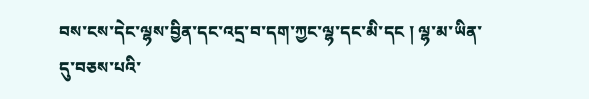བས་ངས་དེང་ལྷས་བྱིན་དང་འདྲ་བ་དག་ཀྱང་ལྷ་དང་མི་དང ། ལྷ་མ་ཡིན་དུ་བཅས་པའི་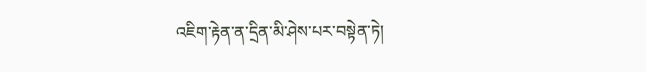འཇིག་རྟེན་ན་དྲིན་མི་ཤེས་པར་བསྟེན་ཏེ།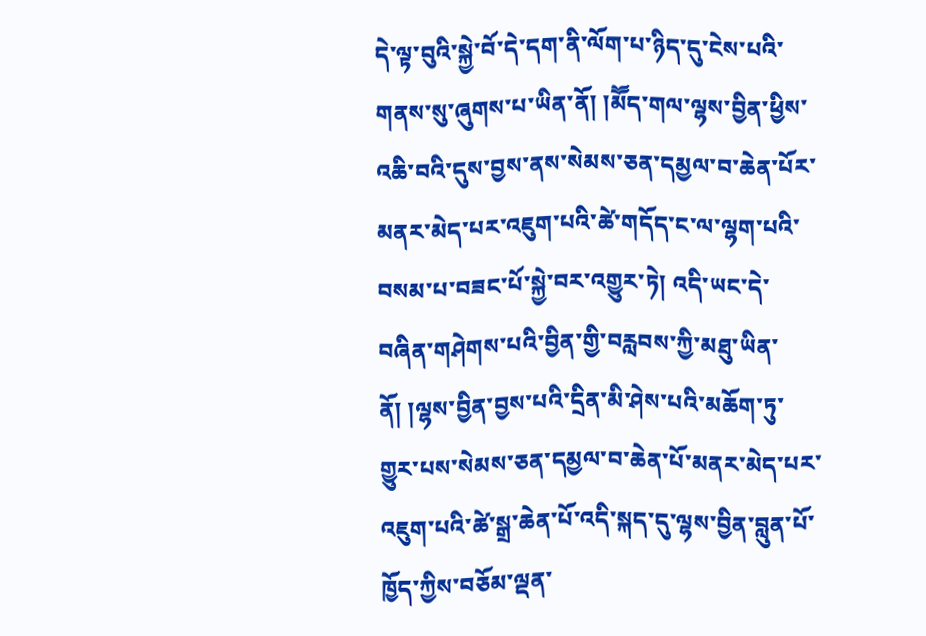དེ་ལྟ་བུའི་སྐྱེ་བོ་དེ་དག་ནི་ལོག་པ་ཉིད་དུ་ངེས་པའི་གནས་སུ་ཞུགས་པ་ཡིན་ནོ། །མཽད་གལ་ལྷས་བྱིན་ཕྱིས་འཆི་བའི་དུས་བྱས་ནས་སེམས་ཅན་དམྱལ་བ་ཆེན་པོར་མནར་མེད་པར་འཇུག་པའི་ཚེ་གདོད་ང་ལ་ལྷག་པའི་བསམ་པ་བཟང་པོ་སྐྱེ་བར་འགྱུར་ཏེ། འདི་ཡང་དེ་བཞིན་གཤེགས་པའི་བྱིན་གྱི་བརླབས་ཀྱི་མཐུ་ཡིན་ནོ། །ལྷས་བྱིན་བྱས་པའི་དྲིན་མི་ཤེས་པའི་མཆོག་ཏུ་གྱུར་པས་སེམས་ཅན་དམྱལ་བ་ཆེན་པོ་མནར་མེད་པར་འཇུག་པའི་ཚེ་སྒྲ་ཆེན་པོ་འདི་སྐད་དུ་ལྷས་བྱིན་བླུན་པོ་ཁྱོད་ཀྱིས་བཅོམ་ལྡན་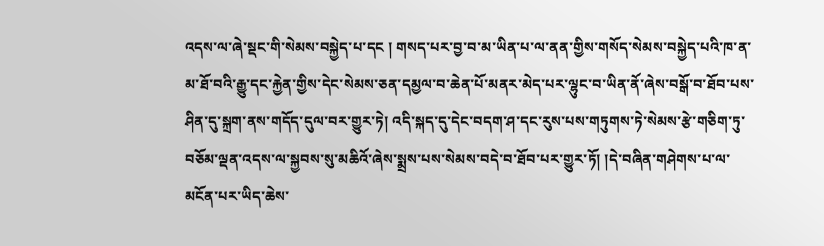འདས་ལ་ཞེ་སྡང་གི་སེམས་བསྐྱེད་པ་དང ། གསད་པར་བྱ་བ་མ་ཡིན་པ་ལ་ནན་གྱིས་གསོད་སེམས་བསྐྱེད་པའི་ཁ་ན་མ་ཐོ་བའི་རྒྱུ་དང་རྐྱེན་གྱིས་དེང་སེམས་ཅན་དམྱལ་བ་ཆེན་པོ་མནར་མེད་པར་ལྷུང་བ་ཡིན་ནོ་ཞེས་བསྒོ་བ་ཐོབ་པས་ཤིན་དུ་སྐྲག་ནས་གདོད་དུལ་བར་གྱུར་ཏེ། འདི་སྐད་དུ་དེང་བདག་ཤ་དང་རུས་པས་གཏུགས་ཏེ་སེམས་རྩེ་གཅིག་ཏུ་བཅོམ་ལྡན་འདས་ལ་སྐྱབས་སུ་མཆིའོ་ཞེས་སྨྲས་པས་སེམས་བདེ་བ་ཐོབ་པར་གྱུར་ཏོ། །དེ་བཞིན་གཤེགས་པ་ལ་མངོན་པར་ཡིད་ཆེས་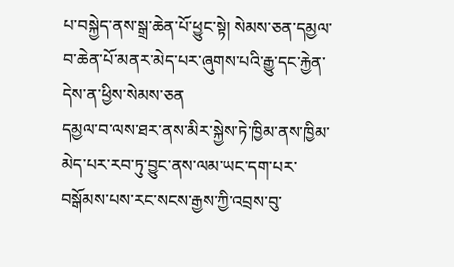པ་བསྐྱེད་ནས་སྒྲ་ཆེན་པོ་ཕྱུང་སྟེ། སེམས་ཅན་དམྱལ་བ་ཆེན་པོ་མནར་མེད་པར་ཞུགས་པའི་རྒྱུ་དང་རྐྱེན་དེས་ན་ཕྱིས་སེམས་ཅན
དམྱལ་བ་ལས་ཐར་ནས་མིར་སྐྱེས་ཏེ་ཁྱིམ་ནས་ཁྱིམ་མེད་པར་རབ་ཏུ་བྱུང་ནས་ལམ་ཡང་དག་པར་བསྒོམས་པས་རང་སངས་རྒྱས་ཀྱི་འབྲས་བུ་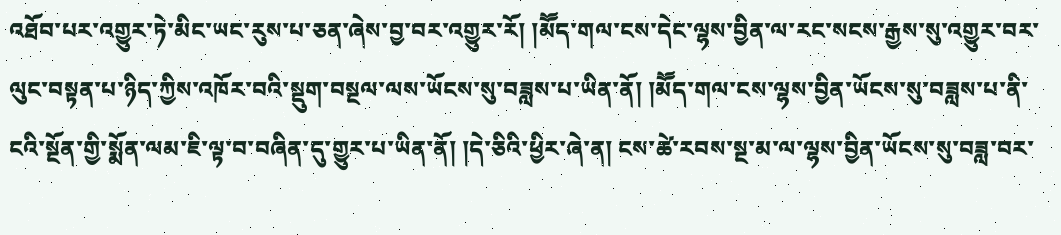འཐོབ་པར་འགྱུར་ཏེ་མིང་ཡང་རུས་པ་ཅན་ཞེས་བྱ་བར་འགྱུར་རོ། །མཽད་གལ་ངས་དེང་ལྷས་བྱིན་ལ་རང་སངས་རྒྱས་སུ་འགྱུར་བར་ལུང་བསྟན་པ་ཉིད་ཀྱིས་འཁོར་བའི་སྡུག་བསྔལ་ལས་ཡོངས་སུ་བཟླས་པ་ཡིན་ནོ། །མཽད་གལ་ངས་ལྷས་བྱིན་ཡོངས་སུ་བཟླས་པ་ནི་ངའི་སྔོན་གྱི་སྨོན་ལམ་ཇི་ལྟ་བ་བཞིན་དུ་གྱུར་པ་ཡིན་ནོ། །དེ་ཅིའི་ཕྱིར་ཞེ་ན། ངས་ཚེ་རབས་སྔ་མ་ལ་ལྷས་བྱིན་ཡོངས་སུ་བཟླ་བར་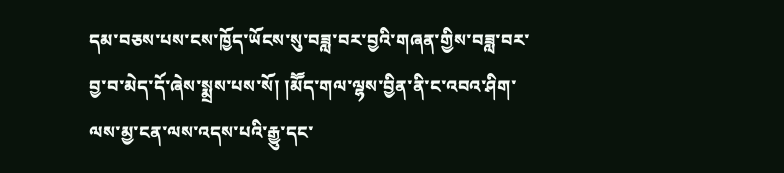དམ་བཅས་པས་ངས་ཁྱོད་ཡོངས་སུ་བཟླ་བར་བྱའི་གཞན་གྱིས་བཟླ་བར་བྱ་བ་མེད་དོ་ཞེས་སྨྲས་པས་སོ། །མཽད་གལ་ལྷས་བྱིན་ནི་ང་འབའ་ཤིག་ལས་མྱ་ངན་ལས་འདས་པའི་རྒྱུ་དང་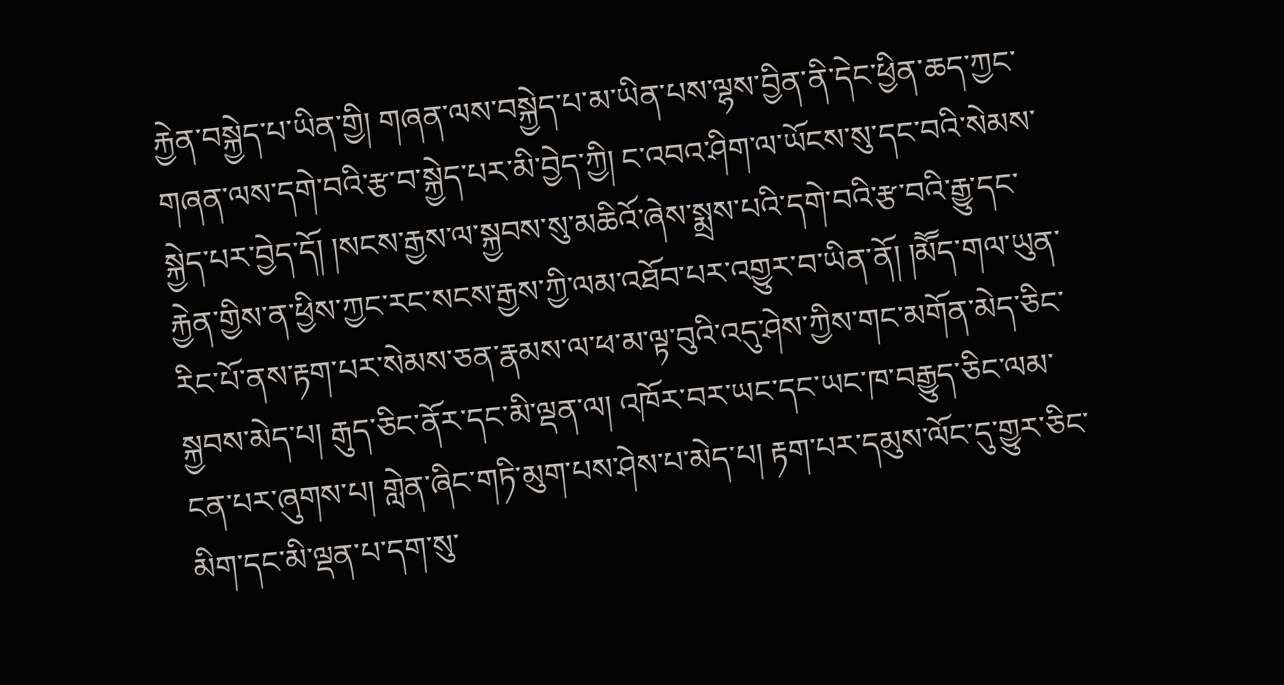རྐྱེན་བསྐྱེད་པ་ཡིན་གྱི། གཞན་ལས་བསྐྱེད་པ་མ་ཡིན་པས་ལྷས་བྱིན་ནི་དེང་ཕྱིན་ཆད་ཀྱང་གཞན་ལས་དགེ་བའི་རྩ་བ་སྐྱེད་པར་མི་བྱེད་ཀྱི། ང་འབའ་ཤིག་ལ་ཡོངས་སུ་དང་བའི་སེམས་སྐྱེད་པར་བྱེད་དོ། །སངས་རྒྱས་ལ་སྐྱབས་སུ་མཆིའོ་ཞེས་སྨྲས་པའི་དགེ་བའི་རྩ་བའི་རྒྱུ་དང་རྐྱེན་གྱིས་ན་ཕྱིས་ཀྱང་རང་སངས་རྒྱས་ཀྱི་ལམ་འཐོབ་པར་འགྱུར་བ་ཡིན་ནོ། །མཽད་གལ་ཡུན་རིང་པོ་ནས་རྟག་པར་སེམས་ཅན་རྣམས་ལ་ཕ་མ་ལྟ་བུའི་འདུ་ཤེས་ཀྱིས་གང་མགོན་མེད་ཅིང་སྐྱབས་མེད་པ། རྒུད་ཅིང་ནོར་དང་མི་ལྡན་ལ། འཁོར་བར་ཡང་དང་ཡང་ཁ་བརྒྱུད་ཅིང་ལམ་ངན་པར་ཞུགས་པ། གླེན་ཞིང་གཏི་མུག་པས་ཤེས་པ་མེད་པ། རྟག་པར་དམུས་ལོང་དུ་གྱུར་ཅིང་མིག་དང་མི་ལྡན་པ་དག་སུ་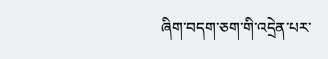ཞིག་བདག་ཅག་གི་འདྲེན་པར་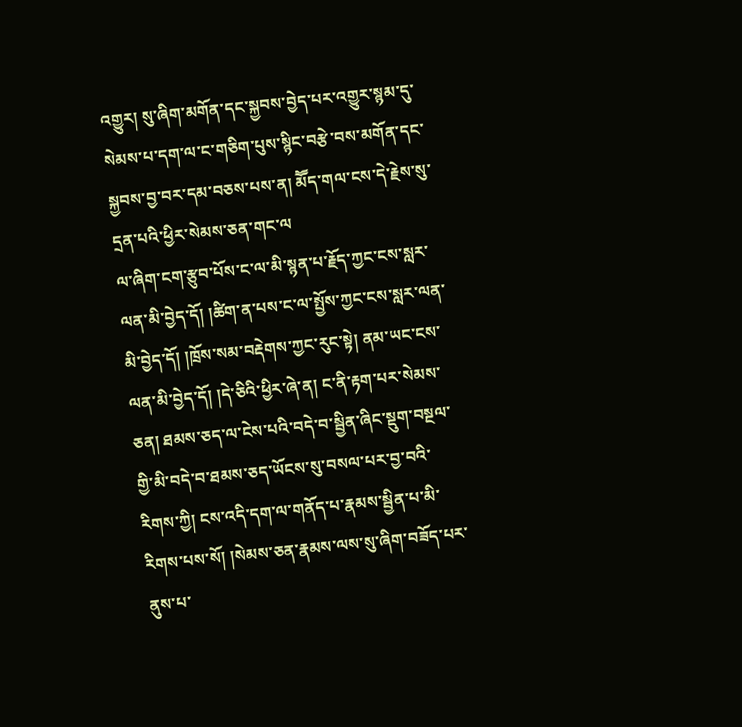འགྱུར། སུ་ཞིག་མགོན་དང་སྐྱབས་བྱེད་པར་འགྱུར་སྙམ་དུ་སེམས་པ་དག་ལ་ང་གཅིག་པུས་སྙིང་བརྩེ་བས་མགོན་དང་སྐྱབས་བྱ་བར་དམ་བཅས་པས་ན། མཽད་གལ་ངས་དེ་རྗེས་སུ་དྲན་པའི་ཕྱིར་སེམས་ཅན་གང་ལ
ལ་ཞིག་ངག་རྩུབ་པོས་ང་ལ་མི་སྙན་པ་རྗོད་ཀྱང་ངས་སླར་ལན་མི་བྱེད་དོ། །ཚིག་ན་པས་ང་ལ་སྤྱོས་ཀྱང་ངས་སླར་ལན་མི་བྱེད་དོ། །ཁྲོས་སམ་བརྡེགས་ཀྱང་རུང་སྟེ། ནམ་ཡང་ངས་ལན་མི་བྱེད་དོ། །དེ་ཅིའི་ཕྱིར་ཞེ་ན། ང་ནི་རྟག་པར་སེམས་ཅན། ཐམས་ཅད་ལ་ངེས་པའི་བདེ་བ་སྦྱིན་ཞིང་སྡུག་བསྔལ་གྱི་མི་བདེ་བ་ཐམས་ཅད་ཡོངས་སུ་བསལ་པར་བྱ་བའི་རིགས་ཀྱི། ངས་འདི་དག་ལ་གནོད་པ་རྣམས་སྦྱིན་པ་མི་རིགས་པས་སོ། །སེམས་ཅན་རྣམས་ལས་སུ་ཞིག་བཟོད་པར་ནུས་པ་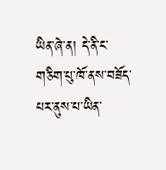ཡིན་ཞེ་ན། དེ་ནི་ང་གཅིག་པུ་ཁོ་ནས་བཟོད་པར་ནུས་པ་ཡིན་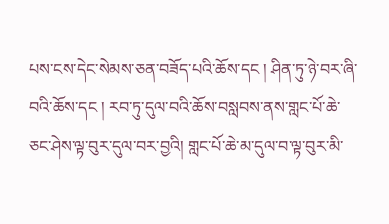པས་ངས་དེང་སེམས་ཅན་བཟོད་པའི་ཆོས་དང ། ཤིན་ཏུ་ཉེ་བར་ཞི་བའི་ཆོས་དང ། རབ་ཏུ་དུལ་བའི་ཆོས་བསླབས་ནས་གླང་པོ་ཆེ་ཅང་ཤེས་ལྟ་བུར་དུལ་བར་བྱའི། གླང་པོ་ཆེ་མ་དུལ་བ་ལྟ་བུར་མི་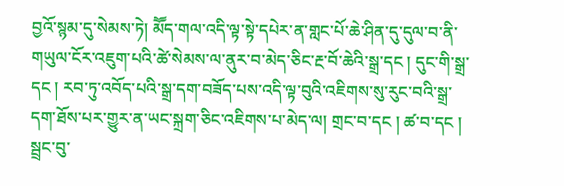བྱའོ་སྙམ་དུ་སེམས་ཏེ། མཽད་གལ་འདི་ལྟ་སྟེ་དཔེར་ན་གླང་པོ་ཆེ་ཤིན་དུ་དུལ་བ་ནི་གཡུལ་ངོར་འཇུག་པའི་ཚེ་སེམས་ལ་ནུར་བ་མེད་ཅིང་རྔ་བོ་ཆེའི་སྒྲ་དང ། དུང་གི་སྒྲ་དང ། རབ་ཏུ་འབོད་པའི་སྒྲ་དག་བཟོད་པས་འདི་ལྟ་བུའི་འཇིགས་སུ་རུང་བའི་སྒྲ་དག་ཐོས་པར་གྱུར་ན་ཡང་སྐྲག་ཅིང་འཇིགས་པ་མེད་ལ། གྲང་བ་དང ། ཚ་བ་དང ། སྦྲང་བུ་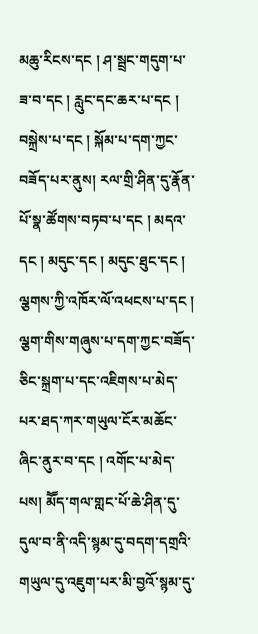མཆུ་རིངས་དང ། ཤ་སྦྲང་གདུག་པ་ཟ་བ་དང ། རླུང་དང་ཆར་པ་དང ། བསྐྲེས་པ་དང ། སྐོམ་པ་དག་ཀྱང་བཟོད་པར་ནུས། རལ་གྲི་ཤིན་དུ་རྣོན་པོ་སྣ་ཚོགས་བཏབ་པ་དང ། མདའ་དང ། མདུང་དང ། མདུང་ཐུང་དང ། ལྕགས་ཀྱི་འཁོར་ལོ་འཕངས་པ་དང ། ལྕག་གིས་གཞུས་པ་དག་ཀྱང་བཟོད་ཅིང་སྐྲག་པ་དང་འཇིགས་པ་མེད་པར་ཐད་ཀར་གཡུལ་ངོར་མཆོང་ཞིང་ནུར་བ་དང ། འགོང་པ་མེད་པས། མཽད་གལ་གླང་པོ་ཆེ་ཤིན་དུ་དུལ་བ་ནི་འདི་སྙམ་དུ་བདག་དགྲའི་གཡུལ་དུ་འཇུག་པར་མི་བྱའོ་སྙམ་དུ་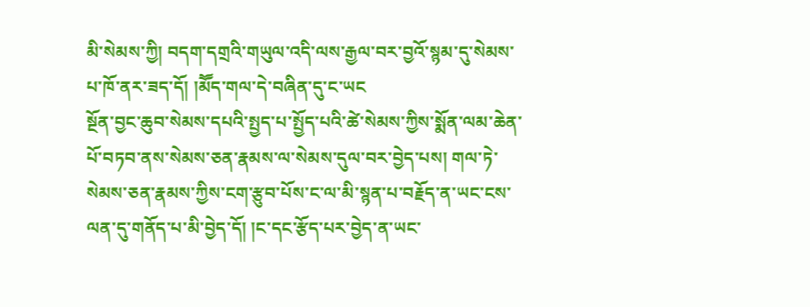མི་སེམས་ཀྱི། བདག་དགྲའི་གཡུལ་འདི་ལས་རྒྱལ་བར་བྱའོ་སྙམ་དུ་སེམས་པ་ཁོ་ནར་ཟད་དོ། །མཽད་གལ་དེ་བཞིན་དུ་ང་ཡང
སྔོན་བྱང་ཆུབ་སེམས་དཔའི་སྤྱད་པ་སྤྱོད་པའི་ཚེ་སེམས་ཀྱིས་སྨོན་ལམ་ཆེན་པོ་བཏབ་ནས་སེམས་ཅན་རྣམས་ལ་སེམས་དུལ་བར་བྱེད་པས། གལ་ཏེ་སེམས་ཅན་རྣམས་ཀྱིས་ངག་རྩུབ་པོས་ང་ལ་མི་སྙན་པ་བརྗོད་ན་ཡང་ངས་ལན་དུ་གནོད་པ་མི་བྱེད་དོ། །ང་དང་རྩོད་པར་བྱེད་ན་ཡང་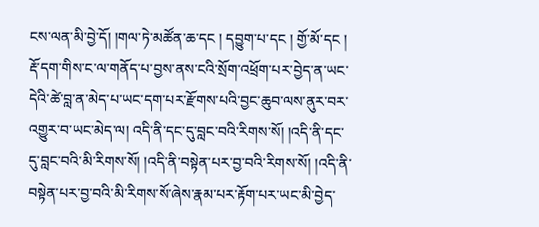ངས་ལན་མི་བྱེ་དོ། །གལ་ཏེ་མཚོན་ཆ་དང ། དབྱུག་པ་དང ། གྱོ་མོ་དང ། རྡོ་དག་གིས་ང་ལ་གནོད་པ་བྱས་ནས་ངའི་སྲོག་འཕྲོག་པར་བྱེད་ན་ཡང་དེའི་ཚེ་བླ་ན་མེད་པ་ཡང་དག་པར་རྫོགས་པའི་བྱང་ཆུབ་ལས་ནུར་བར་འགྱུར་བ་ཡང་མེད་ལ། འདི་ནི་དང་དུ་བླང་བའི་རིགས་སོ། །འདི་ནི་དང་དུ་བླང་བའི་མི་རིགས་སོ། །འདི་ནི་བསྟེན་པར་བྱ་བའི་རིགས་སོ། །འདི་ནི་བསྟེན་པར་བྱ་བའི་མི་རིགས་སོ་ཞེས་རྣམ་པར་རྟོག་པར་ཡང་མི་བྱེད་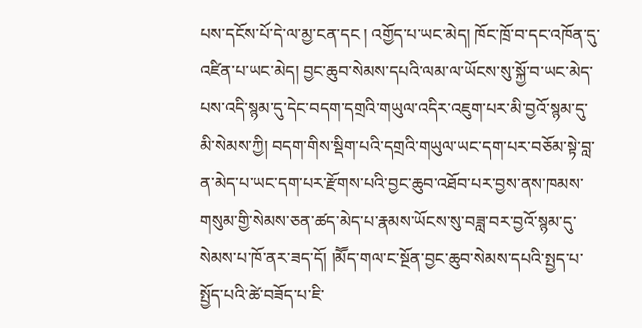པས་དངོས་པོ་དེ་ལ་མྱ་ངན་དང ། འགྱོད་པ་ཡང་མེད། ཁོང་ཁྲོ་བ་དང་འཁོན་དུ་འཛིན་པ་ཡང་མེད། བྱང་ཆུབ་སེམས་དཔའི་ལམ་ལ་ཡོངས་སུ་སྐྱོ་བ་ཡང་མེད་པས་འདི་སྙམ་དུ་དེང་བདག་དགྲའི་གཡུལ་འདིར་འཇུག་པར་མི་བྱའོ་སྙམ་དུ་མི་སེམས་ཀྱི། བདག་གིས་སྡིག་པའི་དགྲའི་གཡུལ་ཡང་དག་པར་བཅོམ་སྟེ་བླ་ན་མེད་པ་ཡང་དག་པར་རྫོགས་པའི་བྱང་ཆུབ་འཐོབ་པར་བྱས་ནས་ཁམས་གསུམ་གྱི་སེམས་ཅན་ཚད་མེད་པ་རྣམས་ཡོངས་སུ་བཟླ་བར་བྱའོ་སྙམ་དུ་སེམས་པ་ཁོ་ནར་ཟད་དོ། །མཽད་གལ་ང་སྔོན་བྱང་ཆུབ་སེམས་དཔའི་སྤྱད་པ་སྤྱོད་པའི་ཚེ་བཟོད་པ་ཇི་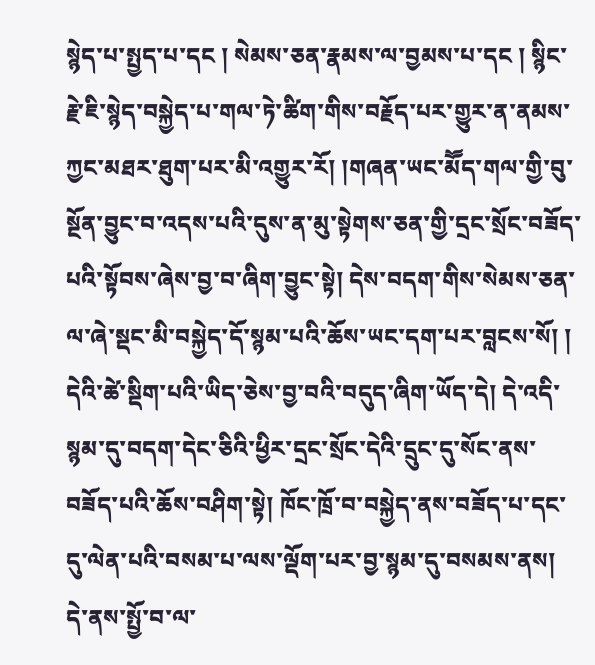སྙེད་པ་སྤྱད་པ་དང ། སེམས་ཅན་རྣམས་ལ་བྱམས་པ་དང ། སྙིང་རྗེ་ཇི་སྙེད་བསྐྱེད་པ་གལ་ཏེ་ཚིག་གིས་བརྗོད་པར་གྱུར་ན་ནམས་ཀྱང་མཐར་ཐུག་པར་མི་འགྱུར་རོ། །གཞན་ཡང་མཽད་གལ་གྱི་བུ་སྔོན་བྱུང་བ་འདས་པའི་དུས་ན་མུ་སྟེགས་ཅན་གྱི་དྲང་སྲོང་བཟོད་པའི་སྟོབས་ཞེས་བྱ་བ་ཞིག་བྱུང་སྟེ། དེས་བདག་གིས་སེམས་ཅན་ལ་ཞེ་སྡང་མི་བསྐྱེད་དོ་སྙམ་པའི་ཆོས་ཡང་དག་པར་བླངས་སོ། །
དེའི་ཚེ་སྡིག་པའི་ཡིད་ཅེས་བྱ་བའི་བདུད་ཞིག་ཡོད་དེ། དེ་འདི་སྙམ་དུ་བདག་དེང་ཅིའི་ཕྱིར་དྲང་སྲོང་དེའི་དྲུང་དུ་སོང་ནས་བཟོད་པའི་ཆོས་བཤིག་སྟེ། ཁོང་ཁྲོ་བ་བསྐྱེད་ནས་བཟོད་པ་དང་དུ་ལེན་པའི་བསམ་པ་ལས་ལྡོག་པར་བྱ་སྙམ་དུ་བསམས་ནས། དེ་ནས་སྤྱོ་བ་ལ་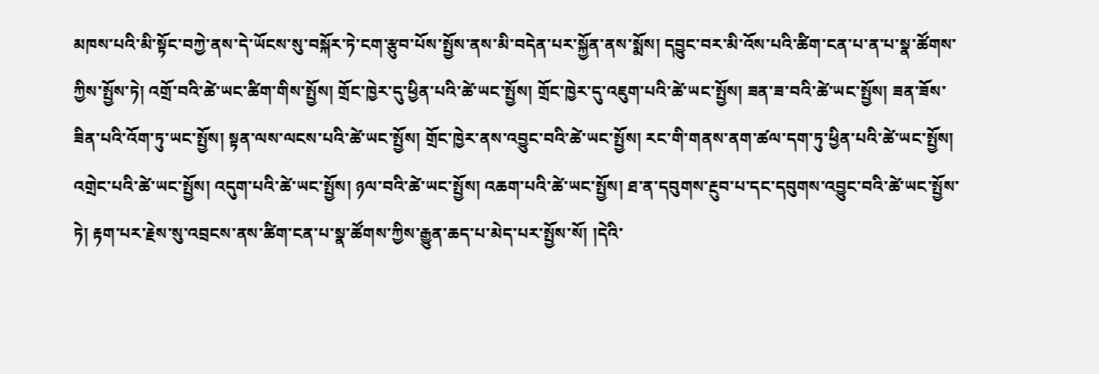མཁས་པའི་མི་སྟོང་བཀྱེ་ནས་དེ་ཡོངས་སུ་བསྐོར་ཏེ་ངག་རྩུབ་པོས་སྤྱོས་ནས་མི་བདེན་པར་སྐྱོན་ནས་སྨོས། དབྱུང་བར་མི་འོས་པའི་ཚིག་ངན་པ་ན་པ་སྣ་ཚོགས་ཀྱིས་སྤྱོས་ཏེ། འགྲོ་བའི་ཚེ་ཡང་ཚིག་གིས་སྤྱོས། གྲོང་ཁྱེར་དུ་ཕྱིན་པའི་ཚེ་ཡང་སྤྱོས། གྲོང་ཁྱེར་དུ་འཇུག་པའི་ཚེ་ཡང་སྤྱོས། ཟན་ཟ་བའི་ཚེ་ཡང་སྤྱོས། ཟན་ཟོས་ཟིན་པའི་འོག་ཏུ་ཡང་སྤྱོས། སྟན་ལས་ལངས་པའི་ཚེ་ཡང་སྤྱོས། གྲོང་ཁྱེར་ནས་འབྱུང་བའི་ཚེ་ཡང་སྤྱོས། རང་གི་གནས་ནག་ཚལ་དག་ཏུ་ཕྱིན་པའི་ཚེ་ཡང་སྤྱོས། འགྲེང་པའི་ཚེ་ཡང་སྤྱོས། འདུག་པའི་ཚེ་ཡང་སྤྱོས། ཉལ་བའི་ཚེ་ཡང་སྤྱོས། འཆག་པའི་ཚེ་ཡང་སྤྱོས། ཐ་ན་དབུགས་རྔུབ་པ་དང་དབུགས་འབྱུང་བའི་ཚེ་ཡང་སྤྱོས་ཏེ། རྟག་པར་རྗེས་སུ་འབྲངས་ནས་ཚིག་ངན་པ་སྣ་ཚོགས་ཀྱིས་རྒྱུན་ཆད་པ་མེད་པར་སྤྱོས་སོ། །དེའི་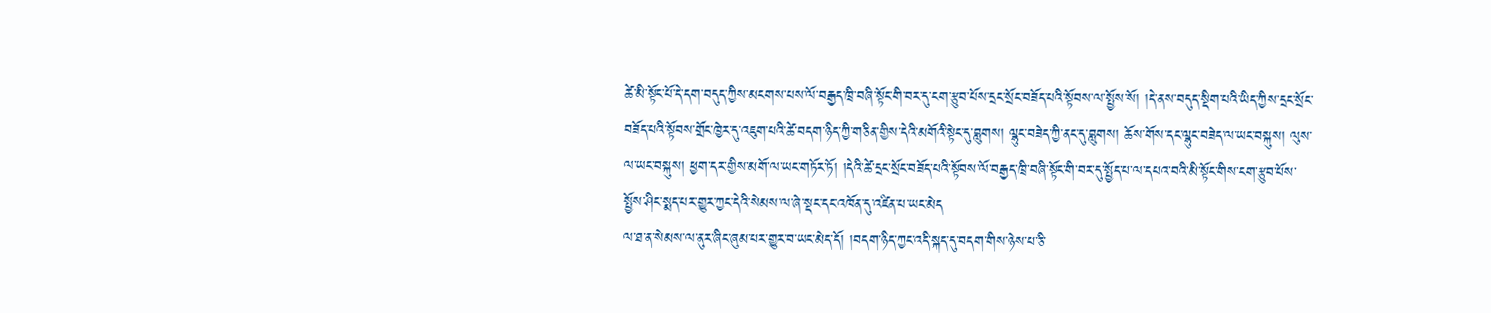ཚེ་མི་སྟོང་པོ་དེ་དག་བདུད་ཀྱིས་མངགས་པས་ལོ་བརྒྱད་ཁྲི་བཞི་སྟོང་གི་བར་དུ་ངག་རྩུབ་པོས་དྲང་སྲོང་བཟོད་པའི་སྟོབས་ལ་སྤྱོས་སོ། །དེ་ནས་བདུད་སྡིག་པའི་ཡིད་ཀྱིས་དྲང་སྲོང་བཟོད་པའི་སྟོབས་གྲོང་ཁྱེར་དུ་འཇུག་པའི་ཚེ་བདག་ཉིད་ཀྱི་གཅིན་གྱིས་དེའི་མགོའི་སྟེང་དུ་བླུགས། ལྷུང་བཟེད་ཀྱི་ནང་དུ་བླུགས། ཆོས་གོས་དང་ལྷུང་བཟེད་ལ་ཡང་བསྐུས། ལུས་ལ་ཡང་བསྐུས། ཕྱག་དར་གྱིས་མགོ་ལ་ཡང་གཏོར་ཏོ། །དེའི་ཚེ་དྲང་སྲོང་བཟོད་པའི་སྟོབས་ལོ་བརྒྱད་ཁྲི་བཞི་སྟོང་གི་བར་དུ་སྤྱོད་པ་ལ་དཔའ་བའི་མི་སྟོང་གིས་ངག་རྩུབ་པོས་སྤྱོས་ཤིང་སྨད་པར་གྱུར་ཀྱང་དེའི་སེམས་ལ་ཞེ་སྡང་དང་འཁོན་དུ་འཛིན་པ་ཡང་མེད
ལ་ཐ་ན་སེམས་ལ་ནུར་ཞིང་ཞུམ་པར་གྱུར་བ་ཡང་མེད་དོ། །བདག་ཉིད་ཀྱང་འདི་སྐད་དུ་བདག་གིས་ཉེས་པ་ཅི་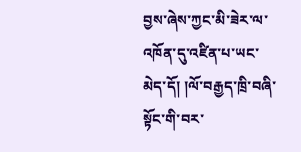བྱས་ཞེས་ཀྱང་མི་ཟེར་ལ་འཁོན་དུ་འཛིན་པ་ཡང་མེད་དོ། །ལོ་བརྒྱད་ཁྲི་བཞི་སྟོང་གི་བར་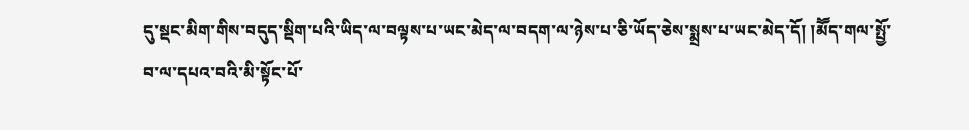དུ་སྡང་མིག་གིས་བདུད་སྡིག་པའི་ཡིད་ལ་བལྟས་པ་ཡང་མེད་ལ་བདག་ལ་ཉེས་པ་ཅི་ཡོད་ཅེས་སྨྲས་པ་ཡང་མེད་དོ། །མཽད་གལ་སྤྱོ་བ་ལ་དཔའ་བའི་མི་སྟོང་པོ་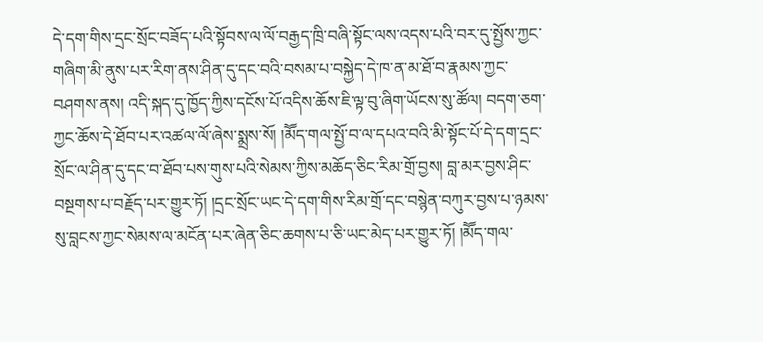དེ་དག་གིས་དྲང་སྲོང་བཟོད་པའི་སྟོབས་ལ་ལོ་བརྒྱད་ཁྲི་བཞི་སྟོང་ལས་འདས་པའི་བར་དུ་སྤྱོས་ཀྱང་གཞིག་མི་ནུས་པར་རིག་ནས་ཤིན་དུ་དང་བའི་བསམ་པ་བསྐྱེད་དེ་ཁ་ན་མ་ཐོ་བ་རྣམས་ཀྱང་བཤགས་ནས། འདི་སྐད་དུ་ཁྱོད་ཀྱིས་དངོས་པོ་འདིས་ཆོས་ཇི་ལྟ་བུ་ཞིག་ཡོངས་སུ་ཚོལ། བདག་ཅག་ཀྱང་ཆོས་དེ་ཐོབ་པར་འཚལ་ལོ་ཞེས་སྨྲས་སོ། །མཽད་གལ་སྤྱོ་བ་ལ་དཔའ་བའི་མི་སྟོང་པོ་དེ་དག་དྲང་སྲོང་ལ་ཤིན་དུ་དང་བ་ཐོབ་པས་གུས་པའི་སེམས་ཀྱིས་མཆོད་ཅིང་རིམ་གྲོ་བྱས། བླ་མར་བྱས་ཤིང་བསྔགས་པ་བརྗོད་པར་གྱུར་ཏོ། །དྲང་སྲོང་ཡང་དེ་དག་གིས་རིམ་གྲོ་དང་བསྙེན་བཀུར་བྱས་པ་ཉམས་སུ་བླངས་ཀྱང་སེམས་ལ་མངོན་པར་ཞེན་ཅིང་ཆགས་པ་ཅི་ཡང་མེད་པར་གྱུར་ཏོ། །མཽད་གལ་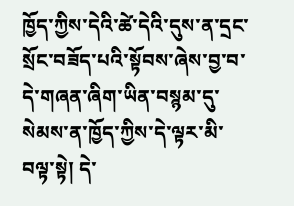ཁྱོད་ཀྱིས་དེའི་ཚེ་དེའི་དུས་ན་དྲང་སྲོང་བཟོད་པའི་སྟོབས་ཞེས་བྱ་བ་དེ་གཞན་ཞིག་ཡིན་བསྙམ་དུ་སེམས་ན་ཁྱོད་ཀྱིས་དེ་ལྟར་མི་བལྟ་སྟེ། དེ་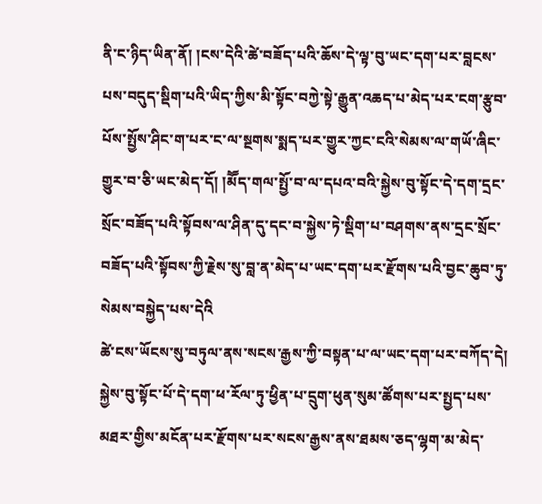ནི་ང་ཉིད་ཡིན་ནོ། །ངས་དེའི་ཚེ་བཟོད་པའི་ཆོས་དེ་ལྟ་བུ་ཡང་དག་པར་བླངས་པས་བདུད་སྡིག་པའི་ཡིད་ཀྱིས་མི་སྟོང་བཀྱེ་སྟེ་རྒྱུན་འཆད་པ་མེད་པར་ངག་རྩུབ་པོས་སྤྱོས་ཤིང་ག་པར་ང་ལ་སྔགས་སྨད་པར་གྱུར་ཀྱང་ངའི་སེམས་ལ་གཡོ་ཞིང་གྱུར་བ་ཅི་ཡང་མེད་དོ། །མཽད་གལ་སྤྱོ་བ་ལ་དཔའ་བའི་སྐྱེས་བུ་སྟོང་དེ་དག་དྲང་སྲོང་བཟོད་པའི་སྟོབས་ལ་ཤིན་དུ་དང་བ་སྐྱེས་ཏེ་སྡིག་པ་བཤགས་ནས་དྲང་སྲོང་བཟོད་པའི་སྟོབས་ཀྱི་རྗེས་སུ་བླ་ན་མེད་པ་ཡང་དག་པར་རྫོགས་པའི་བྱང་ཆུབ་ཏུ་སེམས་བསྐྱེད་པས་དེའི
ཚེ་ངས་ཡོངས་སུ་བཏུལ་ནས་སངས་རྒྱས་ཀྱི་བསྟན་པ་ལ་ཡང་དག་པར་བཀོད་དེ། སྐྱེས་བུ་སྟོང་པོ་དེ་དག་ཕ་རོལ་ཏུ་ཕྱིན་པ་དྲུག་ཕུན་སུམ་ཚོགས་པར་སྤྱད་པས་མཐར་གྱིས་མངོན་པར་རྫོགས་པར་སངས་རྒྱས་ནས་ཐམས་ཅད་ལྷག་མ་མེད་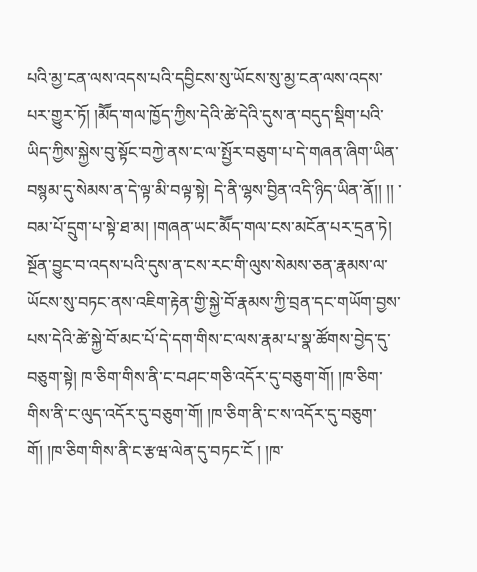པའི་མྱ་ངན་ལས་འདས་པའི་དབྱིངས་སུ་ཡོངས་སུ་མྱ་ངན་ལས་འདས་པར་གྱུར་ཏོ། །མཽད་གལ་ཁྱོད་ཀྱིས་དེའི་ཚེ་དེའི་དུས་ན་བདུད་སྡིག་པའི་ཡིད་ཀྱིས་སྐྱེས་བུ་སྟོང་བཀྱེ་ནས་ང་ལ་སྤྱོར་བཅུག་པ་དེ་གཞན་ཞིག་ཡིན་བསྙམ་དུ་སེམས་ན་དེ་ལྟ་མི་བལྟ་སྟེ། དེ་ནི་ལྷས་བྱིན་འདི་ཉིད་ཡིན་ནོ།། །། ་བམ་པོ་དྲུག་པ་སྟེ་ཐ་མ། །གཞན་ཡང་མཽད་གལ་ངས་མངོན་པར་དྲན་ཏེ། སྔོན་བྱུང་བ་འདས་པའི་དུས་ན་ངས་རང་གི་ལུས་སེམས་ཅན་རྣམས་ལ་ཡོངས་སུ་བཏང་ནས་འཇིག་རྟེན་གྱི་སྐྱེ་བོ་རྣམས་ཀྱི་བྲན་དང་གཡོག་བྱས་པས་དེའི་ཚེ་སྐྱེ་བོ་མང་པོ་དེ་དག་གིས་ང་ལས་རྣམ་པ་སྣ་ཚོགས་བྱེད་དུ་བཅུག་སྟེ། ཁ་ཅིག་གིས་ནི་ང་བཤང་གཅི་འདོར་དུ་བཅུག་གོ། །ཁ་ཅིག་གིས་ནི་ང་ལུད་འདོར་དུ་བཅུག་གོ། །ཁ་ཅིག་ནི་ང་ས་འདོར་དུ་བཅུག་གོ། །ཁ་ཅིག་གིས་ནི་ང་རྩཝ་ལེན་དུ་བཏང་ངོ ། །ཁ་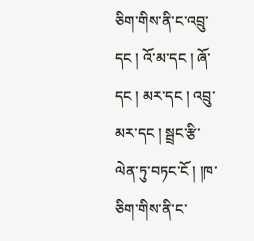ཅིག་གིས་ནི་ང་འབྲུ་དང ། འོ་མ་དང ། ཞོ་དང ། མར་དང ། འབྲུ་མར་དང ། སྦྲང་རྩི་ལེན་ཏུ་བཏང་ངོ ། །ཁ་ཅིག་གིས་ནི་ང་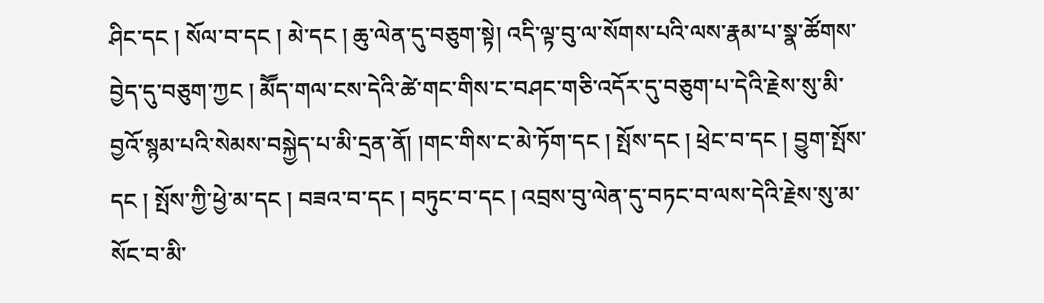ཤིང་དང ། སོལ་བ་དང ། མེ་དང ། ཆུ་ལེན་དུ་བཅུག་སྟེ། འདི་ལྟ་བུ་ལ་སོགས་པའི་ལས་རྣམ་པ་སྣ་ཚོགས་བྱེད་དུ་བཅུག་ཀྱང ། མཽད་གལ་ངས་དེའི་ཚེ་གང་གིས་ང་བཤང་གཅི་འདོར་དུ་བཅུག་པ་དེའི་རྗེས་སུ་མི་བྱའོ་སྙམ་པའི་སེམས་བསྐྱེད་པ་མི་དྲན་ནོ། །གང་གིས་ང་མེ་ཏོག་དང ། སྤོས་དང ། ཕྲེང་བ་དང ། བྱུག་སྤོས་དང ། སྤོས་ཀྱི་ཕྱེ་མ་དང ། བཟའ་བ་དང ། བཏུང་བ་དང ། འབྲས་བུ་ལེན་དུ་བཏང་བ་ལས་དེའི་རྗེས་སུ་མ་སོང་བ་མི་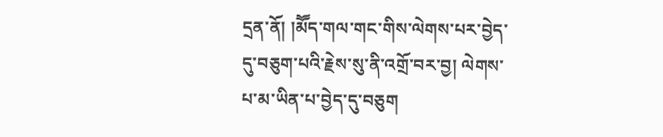དྲན་ནོ། །མཽད་གལ་གང་གིས་ལེགས་པར་བྱེད་དུ་བཅུག་པའི་རྗེས་སུ་ནི་འགྲོ་བར་བྱ། ལེགས་པ་མ་ཡིན་པ་བྱེད་དུ་བཅུག